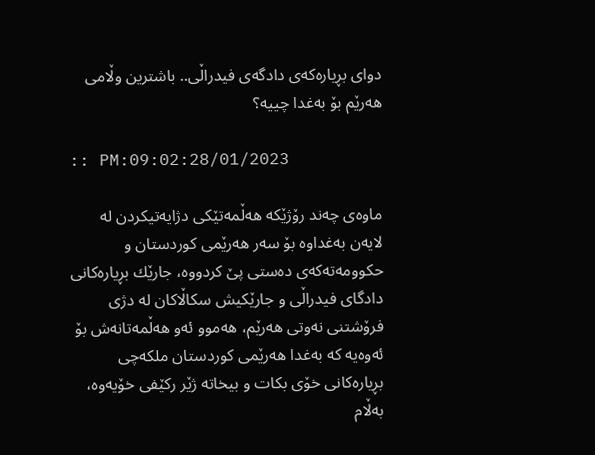دوای بڕیارەكەی دادگەی فیدراڵی.. باشترین وڵامی هەرێم بۆ بەغدا چییە؟

:: PM:09:02:28/01/2023

ماوەی چەند رۆژێكە هەڵمەتێكی دژایەتیكردن لە لایەن بەغداوە بۆ سەر هەرێمی كوردستان و حكوومەتەكەی دەستی پێ كردووە، جارێك بڕیارەكانی دادگای فیدراڵی و جارێكیش سكاڵاكان لە دژی فرۆشتنی نەوتی هەرێم، هەموو ئەو هەڵمەتانەش بۆ ئەوەیە كە بەغدا هەرێمی كوردستان ملكەچی بڕیارەكانی خۆی بكات و بیخاتە ژێر ركێفی خۆیەوە، بەڵام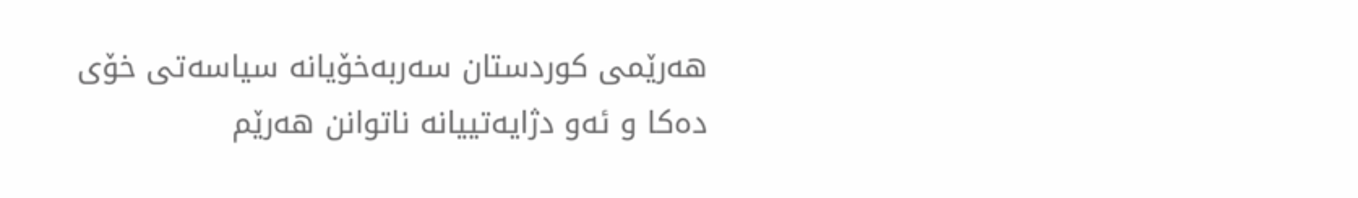هەرێمی كوردستان سەربەخۆیانە سیاسەتی خۆی دەكا و ئەو دژایەتییانە ناتوانن هەرێم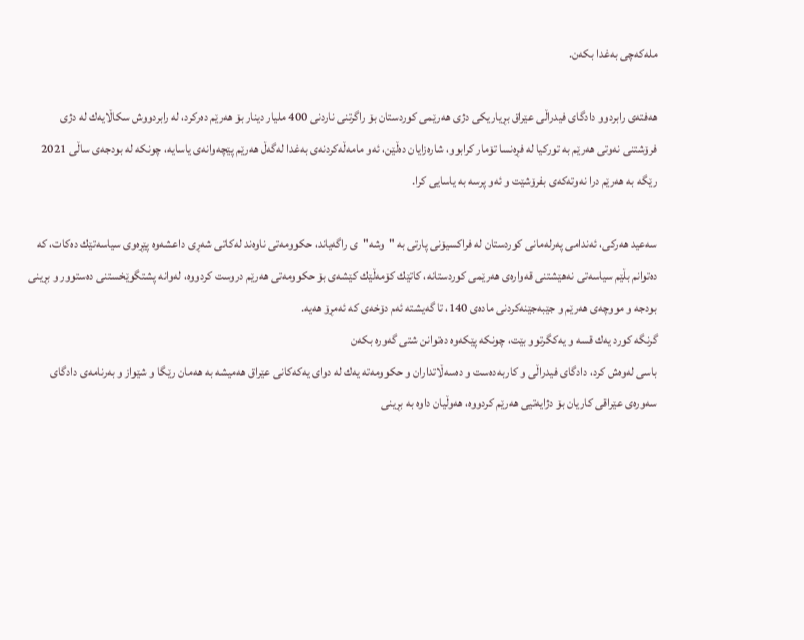ملەكەچی بەغدا بكەن.

هەفتەی رابردوو دادگای فیدراڵی عێراق بڕیاریكی دژی هەرێمی كوردستان بۆ راگرتنی ناردنی 400 ملیار دینار بۆ هەرێم دەركرد، لە رابردووش سكاڵایەك لە دژی فرۆشتنی نەوتی هەرێم بە توركیا لە فڕەنسا تۆمار كرابوو، شارەزایان دەڵێن، ئەو مامەڵەكردنەی بەغدا لەگەڵ هەرێم پێچەوانەی یاسایە، چونكە لە بودجەی ساڵی 2021 رێگە بە هەرێم درا نەوتەكەی بفرۆشێت و ئەو پرسە بە یاسایی كرا.

سەعید هەركی، ئەندامی پەرلەمانی كوردستان لە فراكسیۆنی پارتی بە "وشە"ی راگەیاند، حكوومەتی ناوەند لەكاتی شەڕی داعشەوە پێڕەوی سیاسەتێك دەكات، كە دەتوانم بڵێم سیاسەتی نەهێشتنی قەوارەی هەرێمی كوردستانە، كاتێك كۆمەڵێك كێشەی بۆ حكوومەتی هەرێم دروست كردووە، لەوانە پشتگوێخستنی دەستوور و بڕینی بودجە و مووچەی هەرێم و جێبەجێنەكردنی مادەی 140، تا گەیشتە ئەم دۆخەی كە ئەمڕۆ هەیە.
گرنگە كورد یەك قسە و یەكگرتوو بێت، چونكە پێكەوە دەتوانن شتی گەورە بكەن
باسی لەوەش كرد، دادگای فیدراڵی و كاربەدەست و دەسەڵاتداران و حكوومەتە یەك لە دوای یەكەكانی عێراق هەمیشە بە هەمان رێگا و شێواز و بەرنامەی دادگای سەورەی عێراقی كاریان بۆ دژایەتیی هەرێم كردووە، هەوڵیان داوە بە بڕینی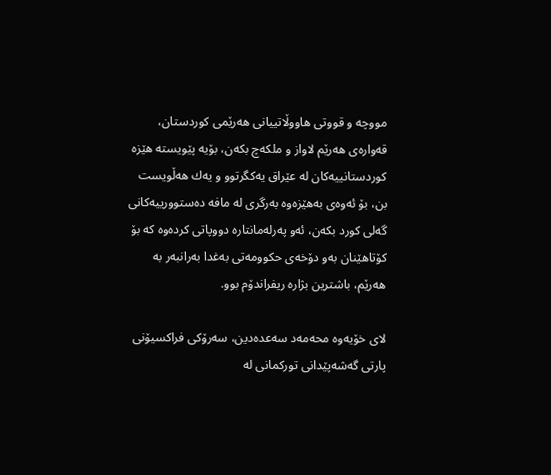مووچە و قووتی هاووڵاتییانی هەرێمی كوردستان، قەوارەی هەرێم لاواز و ملكەچ بكەن، بۆیە پێویستە هێزە كوردستانییەكان لە عێراق یەكگرتوو و یەك هەڵویست بن، بۆ ئەوەی بەهێزەوە بەرگری لە مافە دەستوورییەكانی گەلی كورد بكەن، ئەو پەرلەمانتارە دووپاتی كردەوە كە بۆ كۆتاهێنان بەو دۆخەی حكوومەتی بەغدا بەرانبەر بە هەرێم، باشترین بژارە ریفراندۆم بوو.

لای خۆیەوە محەمەد سەعدەدین، سەرۆكی فراكسیۆنی پارتی گەشەپێدانی توركمانی لە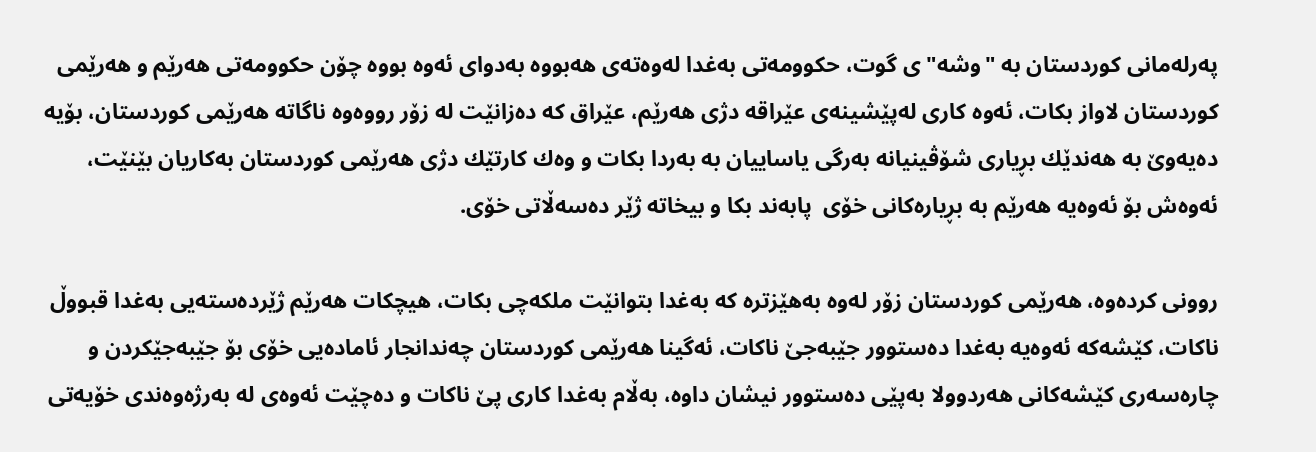پەرلەمانی كوردستان بە "وشە"ی گوت، حكوومەتی بەغدا لەوەتەی هەبووە بەدوای ئەوە بووە چۆن حكوومەتی هەرێم و هەرێمی كوردستان لاواز بكات، ئەوە كاری لەپێشینەی عێراقە دژی هەرێم، عێراق كە دەزانێت لە زۆر رووەوە ناگاتە هەرێمی كوردستان، بۆیە دەیەوێ بە هەندێك بڕیاری شۆڤینیانە بەرگی یاساییان بە بەردا بكات و وەك كارتێك دژی هەرێمی كوردستان بەكاریان بێنێت، ئەوەش بۆ ئەوەیە هەرێم بە بڕیارەكانی خۆی  پابەند بكا و بیخاتە ژێر دەسەڵاتی خۆی.

روونی كردەوە، هەرێمی كوردستان زۆر لەوە بەهێزترە كە بەغدا بتوانێت ملكەچی بكات، هیچكات هەرێم ژێردەستەیی بەغدا قبووڵ ناكات، كێشەكە ئەوەیە بەغدا دەستوور جێبەجێ ناكات، ئەگینا هەرێمی كوردستان چەندانجار ئامادەیی خۆی بۆ جێبەجێكردن و چارەسەری كێشەكانی هەردوولا بەپێی دەستوور نیشان داوە، بەڵام بەغدا كاری پێ ناكات و دەچێت ئەوەی لە بەرژەوەندی خۆیەتی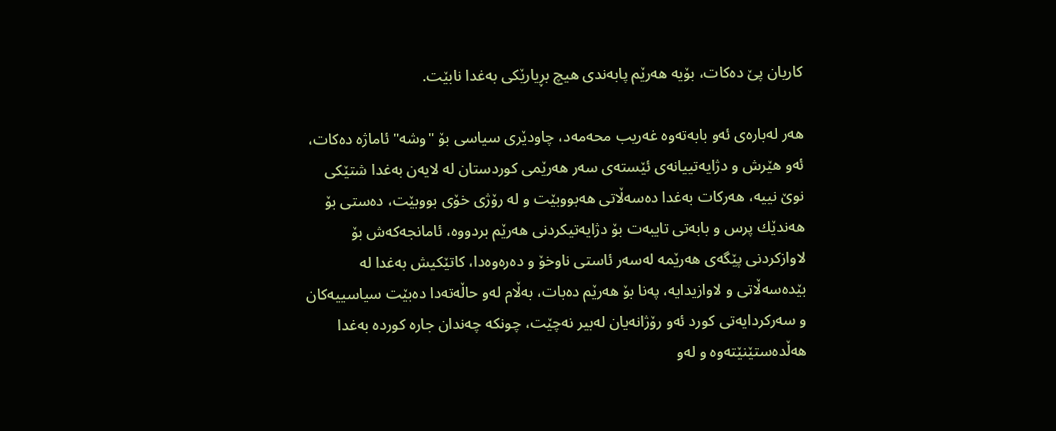كاریان پێ دەكات، بۆیە هەرێم پابەندی هیچ بڕیارێكی بەغدا نابێت.

هەر لەبارەی ئەو بابەتەوە غەریب محەمەد، چاودێری سیاسی بۆ "وشە" ئاماژە دەكات، ئەو هێرش و دژایەتییانەی ئێستەی سەر هەرێمی كوردستان لە لایەن بەغدا شتێكی نوێ نییە، هەركات بەغدا دەسەڵاتی هەبووبێت و لە رۆژی خۆی بووبێت، دەستی بۆ هەندێك پرس و بابەتی تایبەت بۆ دژایەتیكردنی هەرێم بردووە، ئامانجەكەش بۆ لاوازكردنی پێگەی هەرێمە لەسەر ئاستی ناوخۆ و دەرەوەدا، كاتێكیش بەغدا لە بێدەسەڵاتی و لاوازیدایە، پەنا بۆ هەرێم دەبات، بەڵام لەو حاڵەتەدا دەبێت سیاسییەكان و سەركردایەتی كورد ئەو رۆژانەیان لەبیر نەچێت، چونكە چەندان جارە كوردە بەغدا هەڵدەستێنێتەوە و لەو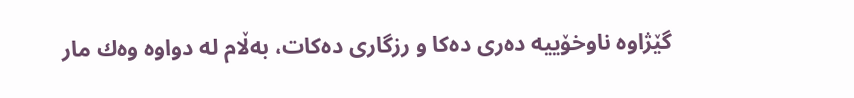گێژاوە ناوخۆییە دەری دەكا و رزگاری دەكات، بەڵام لە دواوە وەك مار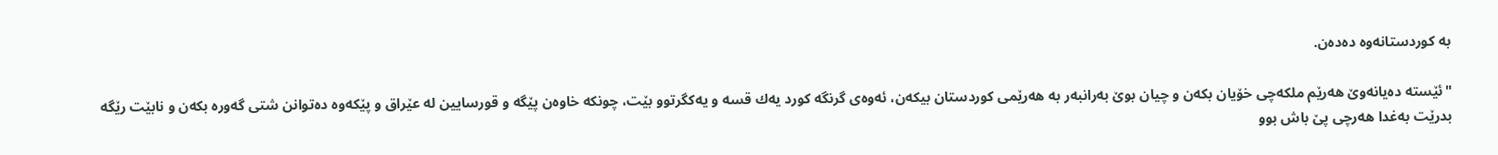بە كوردستانەوە دەدەن.

"ئێستە دەیانەوێ هەرێم ملكەچی خۆیان بكەن و چیان بوێ بەرانبەر بە هەرێمی كوردستان بیكەن، ئەوەی گرنگە كورد یەك قسە و یەكگرتوو بێت، چونكە خاوەن پێگە و قورسایین لە عێراق و پێكەوە دەتوانن شتی گەورە بكەن و نابێت رێگە بدرێت بەغدا هەرچی پێ باش بوو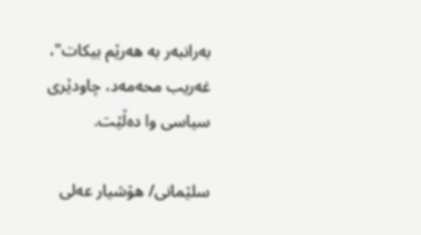بەرانبەر بە هەرێم بیكات"، غەریب محەمەد، چاودێری سیاسی وا دەڵێت.

سلێمانی/ هۆشیار عەلی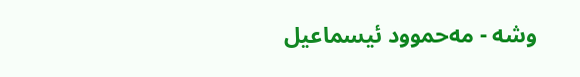وشە - مه‌حموود ئیسماعیل